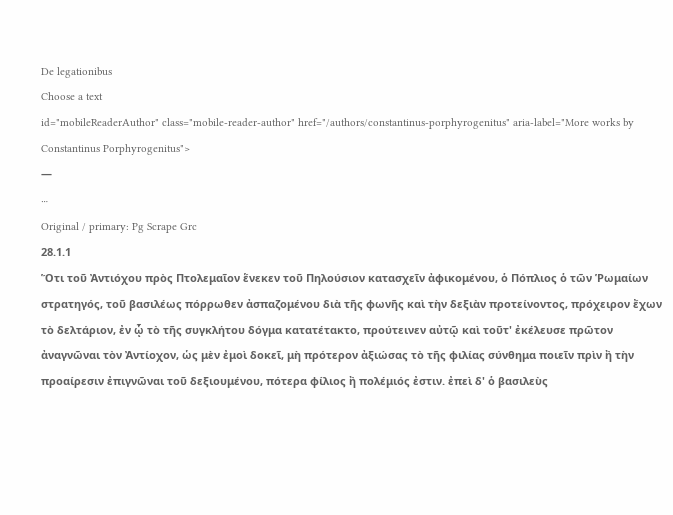De legationibus
Choose a text
id="mobileReaderAuthor" class="mobile-reader-author" href="/authors/constantinus-porphyrogenitus" aria-label="More works by Constantinus Porphyrogenitus">
—
⋯
Original / primary: Pg Scrape Grc
28.1.1
Ὅτι τοῦ Ἀντιόχου πρὸς Πτολεμαῖον ἕνεκεν τοῦ Πηλούσιον κατασχεῖν ἀφικομένου, ὁ Πόπλιος ὁ τῶν Ῥωμαίων στρατηγός, τοῦ βασιλέως πόρρωθεν ἀσπαζομένου διὰ τῆς φωνῆς καὶ τὴν δεξιὰν προτείνοντος, πρόχειρον ἔχων τὸ δελτάριον, ἐν ᾧ τὸ τῆς συγκλήτου δόγμα κατατέτακτο, προύτεινεν αὐτῷ καὶ τοῦτ' ἐκέλευσε πρῶτον ἀναγνῶναι τὸν Ἀντίοχον, ὡς μὲν ἐμοὶ δοκεῖ, μὴ πρότερον ἀξιώσας τὸ τῆς φιλίας σύνθημα ποιεῖν πρὶν ἢ τὴν προαίρεσιν ἐπιγνῶναι τοῦ δεξιουμένου, πότερα φίλιος ἢ πολέμιός ἐστιν. ἐπεὶ δ' ὁ βασιλεὺς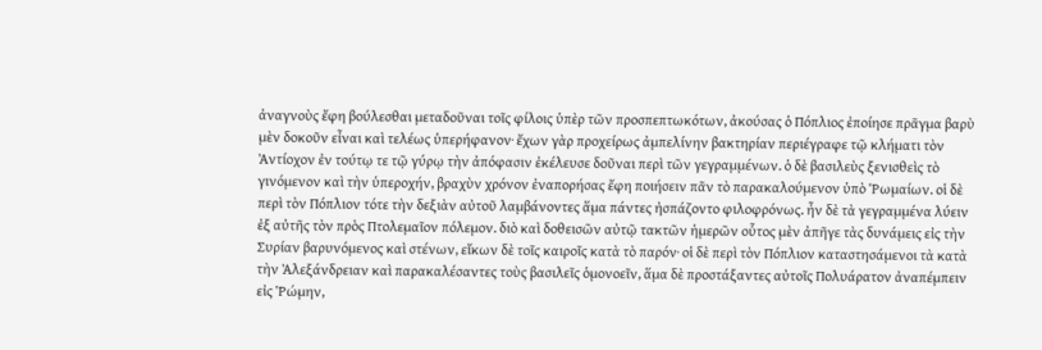ἀναγνοὺς ἔφη βούλεσθαι μεταδοῦναι τοῖς φίλοις ὑπὲρ τῶν προσπεπτωκότων, ἀκούσας ὁ Πόπλιος ἐποίησε πρᾶγμα βαρὺ μὲν δοκοῦν εἶναι καὶ τελέως ὑπερήφανον· ἔχων γὰρ προχείρως ἀμπελίνην βακτηρίαν περιέγραφε τῷ κλήματι τὸν Ἀντίοχον ἐν τούτῳ τε τῷ γύρῳ τὴν ἀπόφασιν ἐκέλευσε δοῦναι περὶ τῶν γεγραμμένων. ὁ δὲ βασιλεὺς ξενισθεὶς τὸ γινόμενον καὶ τὴν ὑπεροχήν, βραχὺν χρόνον ἐναπορήσας ἔφη ποιήσειν πᾶν τὸ παρακαλούμενον ὑπὸ Ῥωμαίων. οἱ δὲ περὶ τὸν Πόπλιον τότε τὴν δεξιὰν αὐτοῦ λαμβάνοντες ἅμα πάντες ἠσπάζοντο φιλοφρόνως. ἦν δὲ τὰ γεγραμμένα λύειν ἐξ αὐτῆς τὸν πρὸς Πτολεμαῖον πόλεμον. διὸ καὶ δοθεισῶν αὐτῷ τακτῶν ἡμερῶν οὗτος μὲν ἀπῆγε τὰς δυνάμεις εἰς τὴν Συρίαν βαρυνόμενος καὶ στένων, εἴκων δὲ τοῖς καιροῖς κατὰ τὸ παρόν· οἱ δὲ περὶ τὸν Πόπλιον καταστησάμενοι τὰ κατὰ τὴν Ἀλεξάνδρειαν καὶ παρακαλέσαντες τοὺς βασιλεῖς ὁμονοεῖν, ἅμα δὲ προστάξαντες αὐτοῖς Πολυάρατον ἀναπέμπειν εἰς Ῥώμην,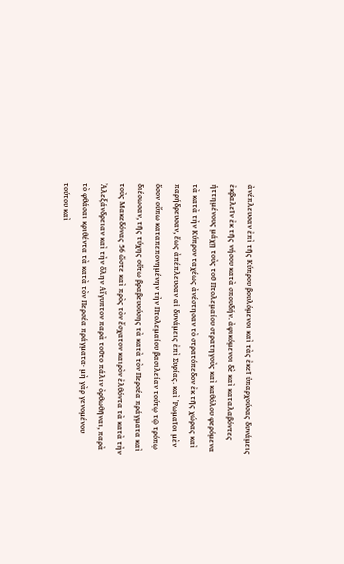ἀνέπλευσαν ἐπὶ τῆς Κύπρου βουλόμενοι καὶ τὰς ἐκεῖ ὑπαρχούσας δυνάμεις ἐκβαλεῖν ἐκ τῆς νήσου κατὰ σπουδήν. ἀφικόμενοι δὲ καὶ καταλαβόντες ἡττημένους μάχῃ τοὺς τοῦ Πτολεμαίου στρατηγοὺς καὶ καθόλου φερόμενα τὰ κατὰ τὴν Κύπρον ταχέως ἀνέστησαν τὸ στρατόπεδον ἐκ τῆς χώρας καὶ παρήδρευσαν, ἕως ἀπέπλευσαν αἱ δυνάμεις ἐπὶ Συρίας. καὶ Ῥωμαῖοι μὲν ὅσον οὔπω καταπεπονημένην τὴν Πτολεμαίου βασιλείαν τούτῳ τῷ τρόπῳ διέσωσαν, τῆς τύχης οὕτω βραβευούσης τὰ κατὰ τὸν Περσέα πράγματα καὶ τοὺς Μακεδόνας 56 ὥστε καὶ πρὸς τὸν ἔσχατον καιρὸν ἐλθόντα τὰ κατὰ τὴν Ἀλεξάνδρειαν καὶ τὴν ὅλην Αἴγυπτον παρὰ τοῦτο πάλιν ὀρθωθῆναι, παρὰ τὸ φθάσαι κριθέντα τὰ κατὰ τὸν Περσέα πράγματα· μὴ γὰρ γενομένου τούτου καὶ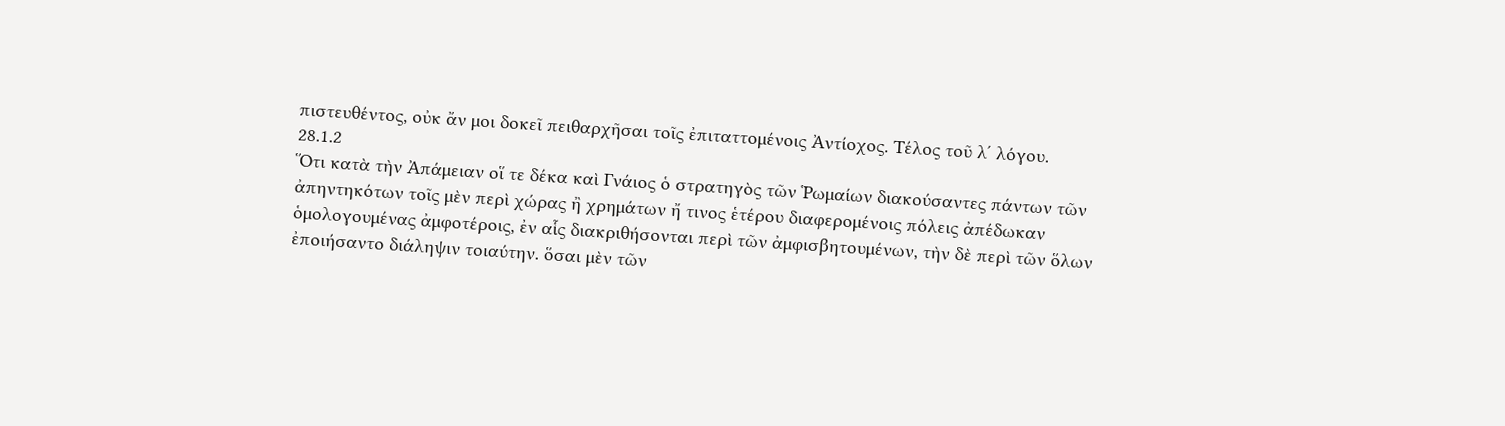πιστευθέντος, οὐκ ἄν μοι δοκεῖ πειθαρχῆσαι τοῖς ἐπιταττομένοις Ἀντίοχος. Τέλος τοῦ λʹ λόγου.
28.1.2
Ὅτι κατὰ τὴν Ἀπάμειαν οἵ τε δέκα καὶ Γνάιος ὁ στρατηγὸς τῶν Ῥωμαίων διακούσαντες πάντων τῶν ἀπηντηκότων τοῖς μὲν περὶ χώρας ἢ χρημάτων ἤ τινος ἑτέρου διαφερομένοις πόλεις ἀπέδωκαν ὁμολογουμένας ἀμφοτέροις, ἐν αἷς διακριθήσονται περὶ τῶν ἀμφισβητουμένων, τὴν δὲ περὶ τῶν ὅλων ἐποιήσαντο διάληψιν τοιαύτην. ὅσαι μὲν τῶν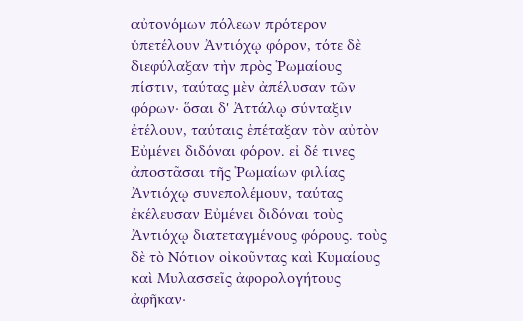αὐτονόμων πόλεων πρότερον ὑπετέλουν Ἀντιόχῳ φόρον, τότε δὲ διεφύλαξαν τὴν πρὸς Ῥωμαίους πίστιν, ταύτας μὲν ἀπέλυσαν τῶν φόρων· ὅσαι δ' Ἀττάλῳ σύνταξιν ἐτέλουν, ταύταις ἐπέταξαν τὸν αὐτὸν Εὐμένει διδόναι φόρον. εἰ δέ τινες ἀποστᾶσαι τῆς Ῥωμαίων φιλίας Ἀντιόχῳ συνεπολέμουν, ταύτας ἐκέλευσαν Εὐμένει διδόναι τοὺς Ἀντιόχῳ διατεταγμένους φόρους. τοὺς δὲ τὸ Νότιον οἰκοῦντας καὶ Κυμαίους καὶ Μυλασσεῖς ἀφορολογήτους ἀφῆκαν·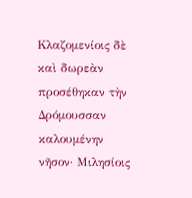Κλαζομενίοις δὲ καὶ δωρεὰν προσέθηκαν τὴν Δρόμουσσαν καλουμένην νῆσον· Μιλησίοις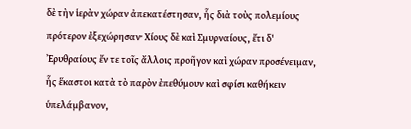δὲ τὴν ἱερὰν χώραν ἀπεκατέστησαν, ἧς διὰ τοὺς πολεμίους πρότερον ἐξεχώρησαν· Χίους δὲ καὶ Σμυρναίους, ἔτι δ' Ἐρυθραίους ἔν τε τοῖς ἄλλοις προῆγον καὶ χώραν προσένειμαν, ἧς ἕκαστοι κατὰ τὸ παρὸν ἐπεθύμουν καὶ σφίσι καθήκειν ὑπελάμβανον,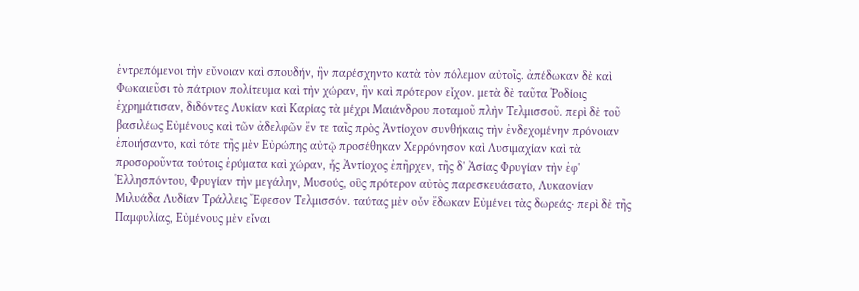ἐντρεπόμενοι τὴν εὔνοιαν καὶ σπουδήν, ἣν παρέσχηντο κατὰ τὸν πόλεμον αὐτοῖς. ἀπέδωκαν δὲ καὶ Φωκαιεῦσι τὸ πάτριον πολίτευμα καὶ τὴν χώραν, ἣν καὶ πρότερον εἶχον. μετὰ δὲ ταῦτα Ῥοδίοις ἐχρημάτισαν, διδόντες Λυκίαν καὶ Καρίας τὰ μέχρι Μαιάνδρου ποταμοῦ πλὴν Τελμισσοῦ. περὶ δὲ τοῦ βασιλέως Εὐμένους καὶ τῶν ἀδελφῶν ἔν τε ταῖς πρὸς Ἀντίοχον συνθήκαις τὴν ἐνδεχομένην πρόνοιαν ἐποιήσαντο, καὶ τότε τῆς μὲν Εὐρώπης αὐτῷ προσέθηκαν Χερρόνησον καὶ Λυσιμαχίαν καὶ τὰ προσοροῦντα τούτοις ἐρύματα καὶ χώραν, ἧς Ἀντίοχος ἐπῆρχεν, τῆς δ' Ἀσίας Φρυγίαν τὴν ἐφ' Ἑλλησπόντου, Φρυγίαν τὴν μεγάλην, Μυσούς, οὓς πρότερον αὐτὸς παρεσκευάσατο, Λυκαονίαν Μιλυάδα Λυδίαν Τράλλεις Ἔφεσον Τελμισσόν. ταύτας μὲν οὖν ἔδωκαν Εὐμένει τὰς δωρεάς· περὶ δὲ τῆς Παμφυλίας, Εὐμένους μὲν εἶναι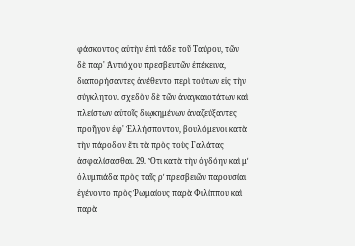φάσκοντος αὐτὴν ἐπὶ τάδε τοῦ Ταύρου, τῶν δὲ παρ' Ἀντιόχου πρεσβευτῶν ἐπέκεινα, διαπορήσαντες ἀνέθεντο περὶ τούτων εἰς τὴν σύγκλητον. σχεδὸν δὲ τῶν ἀναγκαιοτάτων καὶ πλείστων αὐτοῖς διῳκημένων ἀναζεύξαντες προῆγον ἐφ' Ἑλλήσποντον, βουλόμενοι κατὰ τὴν πάροδον ἔτι τὰ πρὸς τοὺς Γαλάτας ἀσφαλίσασθαι. 29. Ὅτι κατὰ τὴν ὀγδόην καὶ μʹ ὀλυμπιάδα πρὸς ταῖς ρʹ πρεσβειῶν παρουσίαι ἐγένοντο πρὸς Ῥωμαίους παρὰ Φιλίππου καὶ παρὰ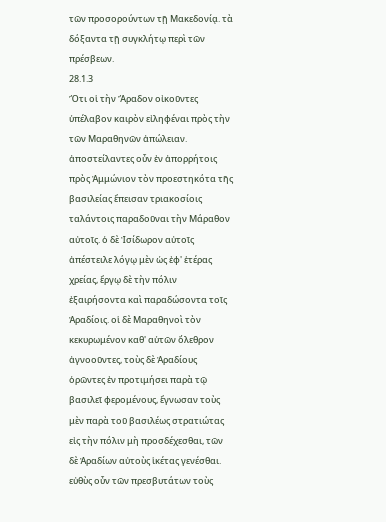τῶν προσορούντων τῇ Μακεδονίᾳ. τὰ δόξαντα τῇ συγκλήτῳ περὶ τῶν πρέσβεων.
28.1.3
Ὅτι οἱ τὴν Ἄραδον οἰκοῦντες ὑπέλαβον καιρὸν εἰληφέναι πρὸς τὴν τῶν Μαραθηνῶν ἀπώλειαν. ἀποστείλαντες οὖν ἐν ἀπορρήτοις πρὸς Ἀμμώνιον τὸν προεστηκότα τῆς βασιλείας ἔπεισαν τριακοσίοις ταλάντοις παραδοῦναι τὴν Μάραθον αὐτοῖς. ὁ δὲ Ἰσίδωρον αὐτοῖς ἀπέστειλε λόγῳ μὲν ὡς ἐφ' ἑτέρας χρείας, ἔργῳ δὲ τὴν πόλιν ἐξαιρήσοντα καὶ παραδώσοντα τοῖς Ἀραδίοις. οἱ δὲ Μαραθηνοὶ τὸν κεκυρωμένον καθ' αὑτῶν ὄλεθρον ἀγνοοῦντες, τοὺς δὲ Ἀραδίους ὁρῶντες ἐν προτιμήσει παρὰ τῷ βασιλεῖ φερομένους, ἔγνωσαν τοὺς μὲν παρὰ τοῦ βασιλέως στρατιώτας εἰς τὴν πόλιν μὴ προσδέχεσθαι, τῶν δὲ Ἀραδίων αὐτοὺς ἱκέτας γενέσθαι. εὐθὺς οὖν τῶν πρεσβυτάτων τοὺς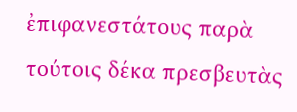ἐπιφανεστάτους παρὰ τούτοις δέκα πρεσβευτὰς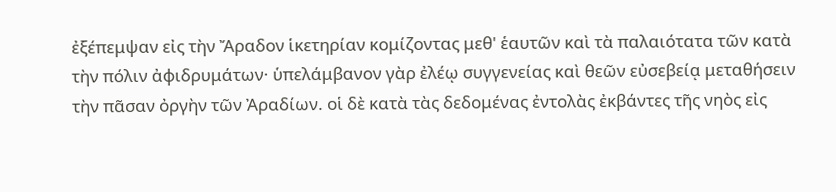ἐξέπεμψαν εἰς τὴν Ἄραδον ἱκετηρίαν κομίζοντας μεθ' ἑαυτῶν καὶ τὰ παλαιότατα τῶν κατὰ τὴν πόλιν ἀφιδρυμάτων· ὑπελάμβανον γὰρ ἐλέῳ συγγενείας καὶ θεῶν εὐσεβείᾳ μεταθήσειν τὴν πᾶσαν ὀργὴν τῶν Ἀραδίων. οἱ δὲ κατὰ τὰς δεδομένας ἐντολὰς ἐκβάντες τῆς νηὸς εἰς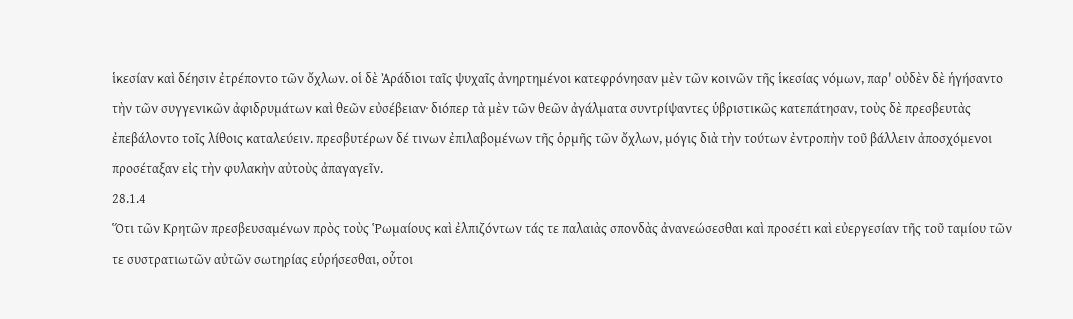ἱκεσίαν καὶ δέησιν ἐτρέποντο τῶν ὄχλων. οἱ δὲ Ἀράδιοι ταῖς ψυχαῖς ἀνηρτημένοι κατεφρόνησαν μὲν τῶν κοινῶν τῆς ἱκεσίας νόμων, παρ' οὐδὲν δὲ ἡγήσαντο τὴν τῶν συγγενικῶν ἀφιδρυμάτων καὶ θεῶν εὐσέβειαν· διόπερ τὰ μὲν τῶν θεῶν ἀγάλματα συντρίψαντες ὑβριστικῶς κατεπάτησαν, τοὺς δὲ πρεσβευτὰς ἐπεβάλοντο τοῖς λίθοις καταλεύειν. πρεσβυτέρων δέ τινων ἐπιλαβομένων τῆς ὁρμῆς τῶν ὄχλων, μόγις διὰ τὴν τούτων ἐντροπὴν τοῦ βάλλειν ἀποσχόμενοι προσέταξαν εἰς τὴν φυλακὴν αὐτοὺς ἀπαγαγεῖν.
28.1.4
Ὅτι τῶν Κρητῶν πρεσβευσαμένων πρὸς τοὺς Ῥωμαίους καὶ ἐλπιζόντων τάς τε παλαιὰς σπονδὰς ἀνανεώσεσθαι καὶ προσέτι καὶ εὐεργεσίαν τῆς τοῦ ταμίου τῶν τε συστρατιωτῶν αὐτῶν σωτηρίας εὑρήσεσθαι, οὗτοι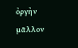ὀργὴν μᾶλλον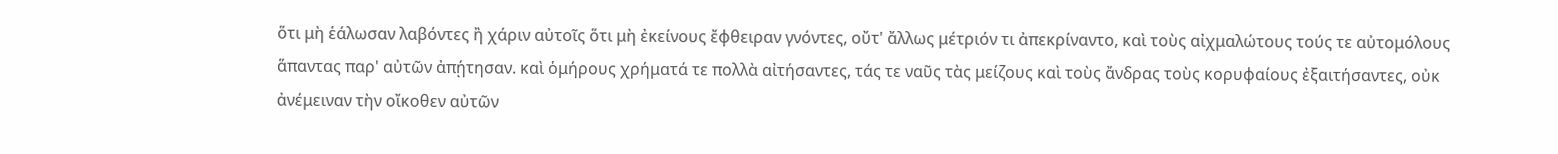ὅτι μὴ ἑάλωσαν λαβόντες ἢ χάριν αὐτοῖς ὅτι μὴ ἐκείνους ἔφθειραν γνόντες, οὔτ' ἄλλως μέτριόν τι ἀπεκρίναντο, καὶ τοὺς αἰχμαλώτους τούς τε αὐτομόλους ἅπαντας παρ' αὐτῶν ἀπῄτησαν. καὶ ὁμήρους χρήματά τε πολλὰ αἰτήσαντες, τάς τε ναῦς τὰς μείζους καὶ τοὺς ἄνδρας τοὺς κορυφαίους ἐξαιτήσαντες, οὐκ ἀνέμειναν τὴν οἴκοθεν αὐτῶν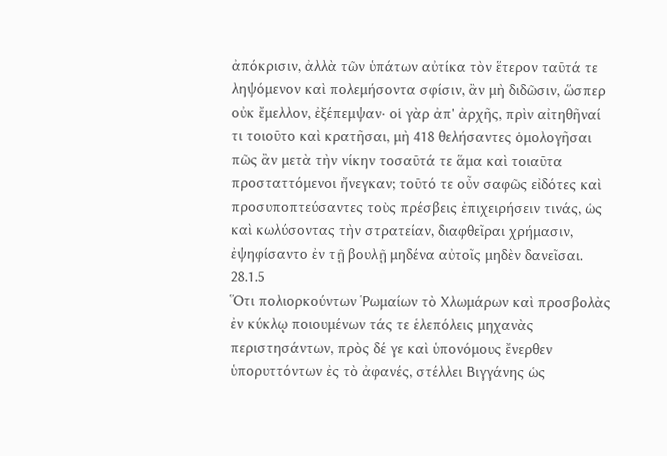ἀπόκρισιν, ἀλλὰ τῶν ὑπάτων αὐτίκα τὸν ἕτερον ταῦτά τε ληψόμενον καὶ πολεμήσοντα σφίσιν, ἂν μὴ διδῶσιν, ὥσπερ οὐκ ἔμελλον, ἐξέπεμψαν· οἱ γὰρ ἀπ' ἀρχῆς, πρὶν αἰτηθῆναί τι τοιοῦτο καὶ κρατῆσαι, μὴ 418 θελήσαντες ὁμολογῆσαι πῶς ἂν μετὰ τὴν νίκην τοσαῦτά τε ἅμα καὶ τοιαῦτα προσταττόμενοι ἤνεγκαν; τοῦτό τε οὖν σαφῶς εἰδότες καὶ προσυποπτεύσαντες τοὺς πρέσβεις ἐπιχειρήσειν τινάς, ὡς καὶ κωλύσοντας τὴν στρατείαν, διαφθεῖραι χρήμασιν, ἐψηφίσαντο ἐν τῇ βουλῇ μηδένα αὐτοῖς μηδὲν δανεῖσαι.
28.1.5
Ὅτι πολιορκούντων Ῥωμαίων τὸ Χλωμάρων καὶ προσβολὰς ἐν κύκλῳ ποιουμένων τάς τε ἑλεπόλεις μηχανὰς περιστησάντων, πρὸς δέ γε καὶ ὑπονόμους ἔνερθεν ὑπορυττόντων ἐς τὸ ἀφανές, στέλλει Βιγγάνης ὡς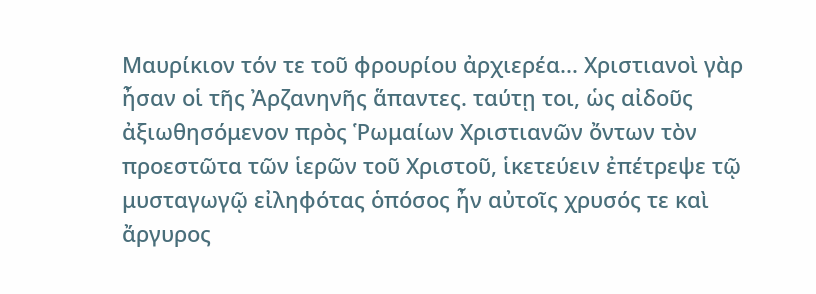Μαυρίκιον τόν τε τοῦ φρουρίου ἀρχιερέα... Χριστιανοὶ γὰρ ἦσαν οἱ τῆς Ἀρζανηνῆς ἅπαντες. ταύτῃ τοι, ὡς αἰδοῦς ἀξιωθησόμενον πρὸς Ῥωμαίων Χριστιανῶν ὄντων τὸν προεστῶτα τῶν ἱερῶν τοῦ Χριστοῦ, ἱκετεύειν ἐπέτρεψε τῷ μυσταγωγῷ εἰληφότας ὁπόσος ἦν αὐτοῖς χρυσός τε καὶ ἄργυρος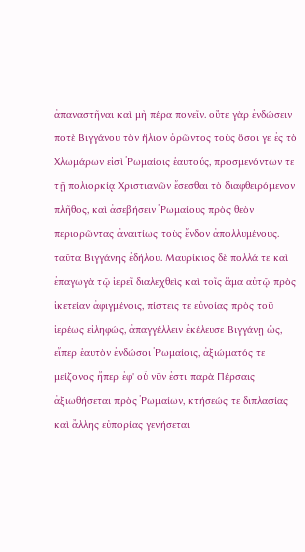ἀπαναστῆναι καὶ μὴ πέρα πονεῖν. οὔτε γὰρ ἐνδώσειν ποτὲ Βιγγάνου τὸν ἥλιον ὁρῶντος τοὺς ὅσοι γε ἐς τὸ Χλωμάρων εἰσὶ Ῥωμαίοις ἑαυτούς, προσμενόντων τε τῇ πολιορκίᾳ Χριστιανῶν ἔσεσθαι τὸ διαφθειρόμενον πλῆθος, καὶ ἀσεβήσειν Ῥωμαίους πρὸς θεὸν περιορῶντας ἀναιτίως τοὺς ἔνδον ἀπολλυμένους. ταῦτα Βιγγάνης ἐδήλου. Μαυρίκιος δὲ πολλά τε καὶ ἐπαγωγὰ τῷ ἱερεῖ διαλεχθεὶς καὶ τοῖς ἅμα αὐτῷ πρὸς ἱκετείαν ἀφιγμένοις, πίστεις τε εὐνοίας πρὸς τοῦ ἱερέως εἰληφώς, ἀπαγγέλλειν ἐκέλευσε Βιγγάνῃ ὡς, εἴπερ ἑαυτὸν ἐνδώσοι Ῥωμαίοις, ἀξιώματός τε μείζονος ἤπερ ἐφ' οὗ νῦν ἐστι παρὰ Πέρσαις ἀξιωθήσεται πρὸς Ῥωμαίων, κτήσεώς τε διπλασίας καὶ ἄλλης εὐπορίας γενήσεται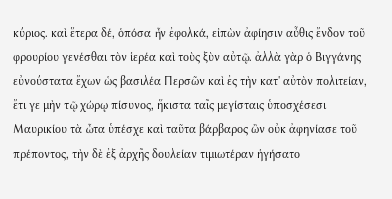κύριος. καὶ ἕτερα δέ, ὁπόσα ἦν ἐφολκά, εἰπὼν ἀφίησιν αὖθις ἔνδον τοῦ φρουρίου γενέσθαι τὸν ἱερέα καὶ τοὺς ξὺν αὐτῷ. ἀλλὰ γὰρ ὁ Βιγγάνης εὐνούστατα ἔχων ὡς βασιλέα Περσῶν καὶ ἐς τὴν κατ' αὐτὸν πολιτείαν, ἔτι γε μὴν τῷ χώρῳ πίσυνος, ἥκιστα ταῖς μεγίσταις ὑποσχέσεσι Μαυρικίου τὰ ὦτα ὑπέσχε καὶ ταῦτα βάρβαρος ὢν οὐκ ἀφηνίασε τοῦ πρέποντος, τὴν δὲ ἐξ ἀρχῆς δουλείαν τιμιωτέραν ἡγήσατο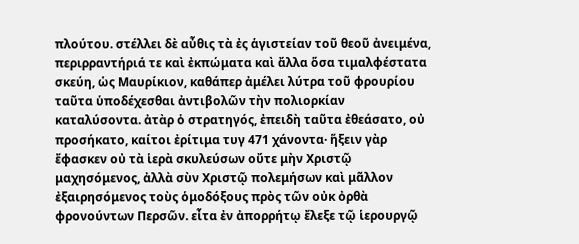πλούτου. στέλλει δὲ αὖθις τὰ ἐς ἁγιστείαν τοῦ θεοῦ ἀνειμένα, περιρραντήριά τε καὶ ἐκπώματα καὶ ἄλλα ὅσα τιμαλφέστατα σκεύη, ὡς Μαυρίκιον, καθάπερ ἀμέλει λύτρα τοῦ φρουρίου ταῦτα ὑποδέχεσθαι ἀντιβολῶν τὴν πολιορκίαν καταλύσοντα. ἀτὰρ ὁ στρατηγός, ἐπειδὴ ταῦτα ἐθεάσατο, οὐ προσήκατο, καίτοι ἐρίτιμα τυγ 471 χάνοντα· ἥξειν γὰρ ἔφασκεν οὐ τὰ ἱερὰ σκυλεύσων οὔτε μὴν Χριστῷ μαχησόμενος, ἀλλὰ σὺν Χριστῷ πολεμήσων καὶ μᾶλλον ἐξαιρησόμενος τοὺς ὁμοδόξους πρὸς τῶν οὐκ ὀρθὰ φρονούντων Περσῶν. εἶτα ἐν ἀπορρήτῳ ἔλεξε τῷ ἱερουργῷ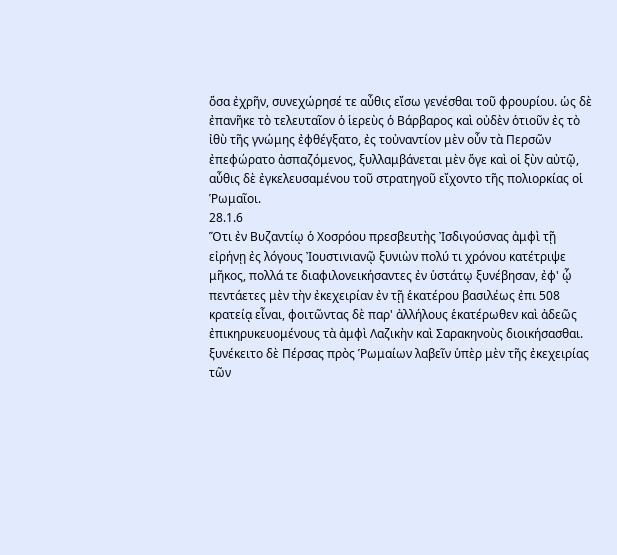ὅσα ἐχρῆν, συνεχώρησέ τε αὖθις εἴσω γενέσθαι τοῦ φρουρίου. ὡς δὲ ἐπανῆκε τὸ τελευταῖον ὁ ἱερεὺς ὁ Βάρβαρος καὶ οὐδὲν ὁτιοῦν ἐς τὸ ἰθὺ τῆς γνώμης ἐφθέγξατο, ἐς τοὐναντίον μὲν οὖν τὰ Περσῶν ἐπεφώρατο ἀσπαζόμενος, ξυλλαμβάνεται μὲν ὅγε καὶ οἱ ξὺν αὐτῷ, αὖθις δὲ ἐγκελευσαμένου τοῦ στρατηγοῦ εἴχοντο τῆς πολιορκίας οἱ Ῥωμαῖοι.
28.1.6
Ὅτι ἐν Βυζαντίῳ ὁ Χοσρόου πρεσβευτὴς Ἰσδιγούσνας ἀμφὶ τῇ εἰρήνῃ ἐς λόγους Ἰουστινιανῷ ξυνιὼν πολύ τι χρόνου κατέτριψε μῆκος, πολλά τε διαφιλονεικήσαντες ἐν ὑστάτῳ ξυνέβησαν, ἐφ' ᾧ πεντάετες μὲν τὴν ἐκεχειρίαν ἐν τῇ ἑκατέρου βασιλέως ἐπι 508 κρατείᾳ εἶναι, φοιτῶντας δὲ παρ' ἀλλήλους ἑκατέρωθεν καὶ ἀδεῶς ἐπικηρυκευομένους τὰ ἀμφὶ Λαζικὴν καὶ Σαρακηνοὺς διοικήσασθαι. ξυνέκειτο δὲ Πέρσας πρὸς Ῥωμαίων λαβεῖν ὑπὲρ μὲν τῆς ἐκεχειρίας τῶν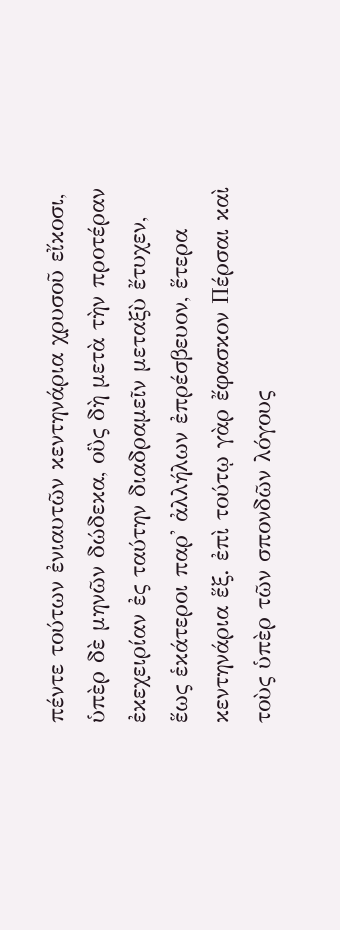πέντε τούτων ἐνιαυτῶν κεντηνάρια χρυσοῦ εἴκοσι, ὑπὲρ δὲ μηνῶν δώδεκα, οὓς δὴ μετὰ τὴν προτέραν ἐκεχειρίαν ἐς ταύτην διαδραμεῖν μεταξὺ ἔτυχεν, ἕως ἑκάτεροι παρ' ἀλλήλων ἐπρέσβευον, ἕτερα κεντηνάρια ἕξ. ἐπὶ τούτῳ γὰρ ἔφασκον Πέρσαι καὶ τοὺς ὑπὲρ τῶν σπονδῶν λόγους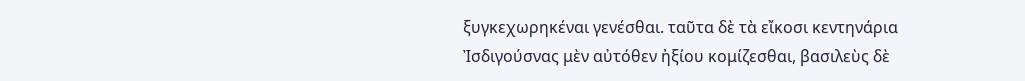ξυγκεχωρηκέναι γενέσθαι. ταῦτα δὲ τὰ εἴκοσι κεντηνάρια Ἰσδιγούσνας μὲν αὐτόθεν ἠξίου κομίζεσθαι, βασιλεὺς δὲ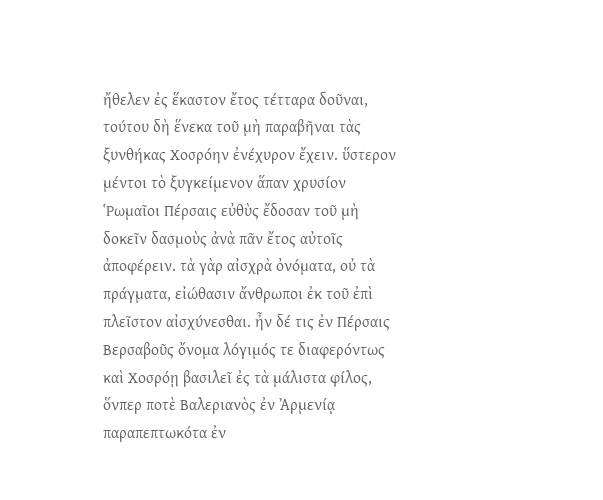ἤθελεν ἐς ἕκαστον ἔτος τέτταρα δοῦναι, τούτου δὴ ἕνεκα τοῦ μὴ παραβῆναι τὰς ξυνθήκας Χοσρόην ἐνέχυρον ἔχειν. ὕστερον μέντοι τὸ ξυγκείμενον ἅπαν χρυσίον Ῥωμαῖοι Πέρσαις εὐθὺς ἔδοσαν τοῦ μὴ δοκεῖν δασμοὺς ἀνὰ πᾶν ἔτος αὐτοῖς ἀποφέρειν. τὰ γὰρ αἰσχρὰ ὀνόματα, οὐ τὰ πράγματα, εἰώθασιν ἄνθρωποι ἐκ τοῦ ἐπὶ πλεῖστον αἰσχύνεσθαι. ἦν δέ τις ἐν Πέρσαις Βερσαβοῦς ὄνομα λόγιμός τε διαφερόντως καὶ Χοσρόῃ βασιλεῖ ἐς τὰ μάλιστα φίλος, ὅνπερ ποτὲ Βαλεριανὸς ἐν Ἀρμενίᾳ παραπεπτωκότα ἐν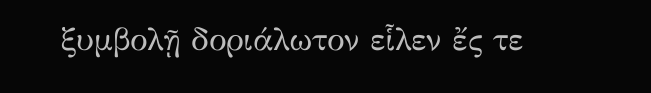ξυμβολῇ δοριάλωτον εἷλεν ἔς τε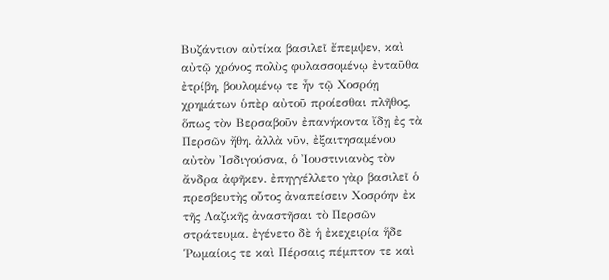Βυζάντιον αὐτίκα βασιλεῖ ἔπεμψεν, καὶ αὐτῷ χρόνος πολὺς φυλασσομένῳ ἐνταῦθα ἐτρίβη, βουλομένῳ τε ἦν τῷ Χοσρόῃ χρημάτων ὑπὲρ αὐτοῦ προίεσθαι πλῆθος, ὅπως τὸν Βερσαβοῦν ἐπανήκοντα ἴδῃ ἐς τὰ Περσῶν ἤθη. ἀλλὰ νῦν, ἐξαιτησαμένου αὐτὸν Ἰσδιγούσνα, ὁ Ἰουστινιανὸς τὸν ἄνδρα ἀφῆκεν. ἐπηγγέλλετο γὰρ βασιλεῖ ὁ πρεσβευτὴς οὗτος ἀναπείσειν Χοσρόην ἐκ τῆς Λαζικῆς ἀναστῆσαι τὸ Περσῶν στράτευμα. ἐγένετο δὲ ἡ ἐκεχειρία ἥδε Ῥωμαίοις τε καὶ Πέρσαις πέμπτον τε καὶ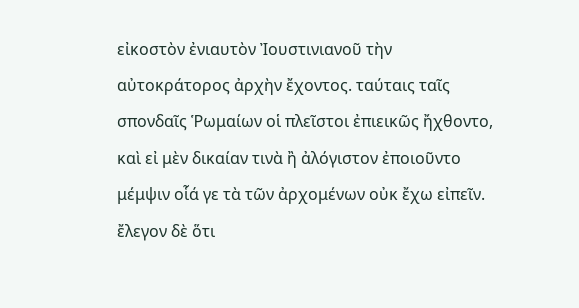εἰκοστὸν ἐνιαυτὸν Ἰουστινιανοῦ τὴν αὐτοκράτορος ἀρχὴν ἔχοντος. ταύταις ταῖς σπονδαῖς Ῥωμαίων οἱ πλεῖστοι ἐπιεικῶς ἤχθοντο, καὶ εἰ μὲν δικαίαν τινὰ ἢ ἀλόγιστον ἐποιοῦντο μέμψιν οἷά γε τὰ τῶν ἀρχομένων οὐκ ἔχω εἰπεῖν. ἔλεγον δὲ ὅτι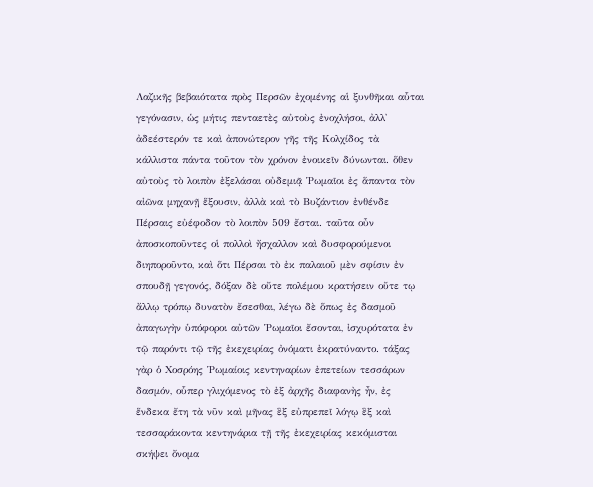Λαζικῆς βεβαιότατα πρὸς Περσῶν ἐχομένης αἱ ξυνθῆκαι αὗται γεγόνασιν, ὡς μήτις πενταετὲς αὐτοὺς ἐνοχλήσοι, ἀλλ' ἀδεέστερόν τε καὶ ἀπονώτερον γῆς τῆς Κολχίδος τὰ κάλλιστα πάντα τοῦτον τὸν χρόνον ἐνοικεῖν δύνωνται. ὅθεν αὐτοὺς τὸ λοιπὸν ἐξελάσαι οὐδεμιᾷ Ῥωμαῖοι ἐς ἅπαντα τὸν αἰῶνα μηχανῇ ἕξουσιν, ἀλλὰ καὶ τὸ Βυζάντιον ἐνθένδε Πέρσαις εὐέφοδον τὸ λοιπὸν 509 ἔσται. ταῦτα οὖν ἀποσκοποῦντες οἱ πολλοὶ ἤσχαλλον καὶ δυσφορούμενοι διηποροῦντο, καὶ ὅτι Πέρσαι τὸ ἐκ παλαιοῦ μὲν σφίσιν ἐν σπουδῇ γεγονός, δόξαν δὲ οὔτε πολέμου κρατήσειν οὔτε τῳ ἄλλῳ τρόπῳ δυνατὸν ἔσεσθαι, λέγω δὲ ὅπως ἐς δασμοῦ ἀπαγωγὴν ὑπόφοροι αὐτῶν Ῥωμαῖοι ἔσονται, ἰσχυρότατα ἐν τῷ παρόντι τῷ τῆς ἐκεχειρίας ὀνόματι ἐκρατύναντο. τάξας γὰρ ὁ Χοσρόης Ῥωμαίοις κεντηναρίων ἐπετείων τεσσάρων δασμόν, οὗπερ γλιχόμενος τὸ ἐξ ἀρχῆς διαφανὴς ἦν, ἐς ἕνδεκα ἔτη τὰ νῦν καὶ μῆνας ἓξ εὐπρεπεῖ λόγῳ ἓξ καὶ τεσσαράκοντα κεντηνάρια τῇ τῆς ἐκεχειρίας κεκόμισται σκήψει ὄνομα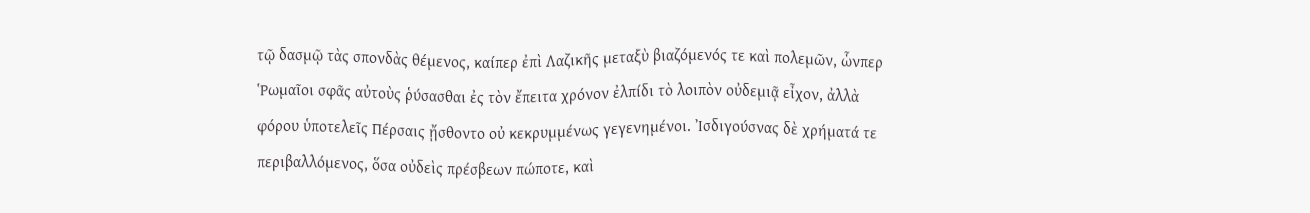τῷ δασμῷ τὰς σπονδὰς θέμενος, καίπερ ἐπὶ Λαζικῆς μεταξὺ βιαζόμενός τε καὶ πολεμῶν, ὧνπερ Ῥωμαῖοι σφᾶς αὐτοὺς ῥύσασθαι ἐς τὸν ἔπειτα χρόνον ἐλπίδι τὸ λοιπὸν οὐδεμιᾷ εἶχον, ἀλλὰ φόρου ὑποτελεῖς Πέρσαις ᾔσθοντο οὐ κεκρυμμένως γεγενημένοι. Ἰσδιγούσνας δὲ χρήματά τε περιβαλλόμενος, ὅσα οὐδεὶς πρέσβεων πώποτε, καὶ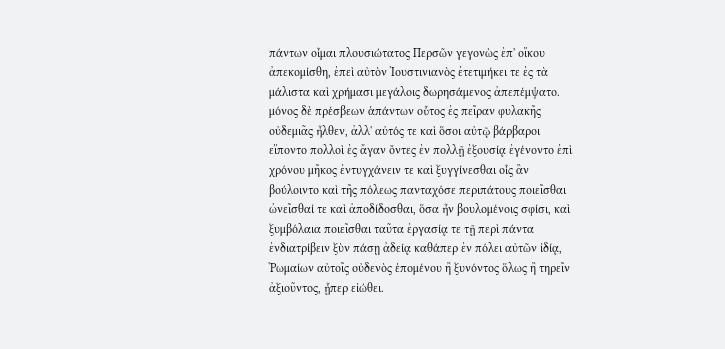πάντων οἶμαι πλουσιώτατος Περσῶν γεγονὼς ἐπ' οἴκου ἀπεκομίσθη, ἐπεὶ αὐτὸν Ἰουστινιανὸς ἐτετιμήκει τε ἐς τὰ μάλιστα καὶ χρήμασι μεγάλοις δωρησάμενος ἀπεπέμψατο. μόνος δὲ πρέσβεων ἁπάντων οὗτος ἐς πεῖραν φυλακῆς οὐδεμιᾶς ἦλθεν, ἀλλ' αὐτός τε καὶ ὅσοι αὐτῷ βάρβαροι εἵποντο πολλοὶ ἐς ἄγαν ὄντες ἐν πολλῇ ἐξουσίᾳ ἐγένοντο ἐπὶ χρόνου μῆκος ἐντυγχάνειν τε καὶ ξυγγίνεσθαι οἷς ἂν βούλοιντο καὶ τῆς πόλεως πανταχόσε περιπάτους ποιεῖσθαι ὠνεῖσθαί τε καὶ ἀποδίδοσθαι, ὅσα ἦν βουλομένοις σφίσι, καὶ ξυμβόλαια ποιεῖσθαι ταῦτα ἐργασίᾳ τε τῇ περὶ πάντα ἐνδιατρίβειν ξὺν πάσῃ ἀδείᾳ καθάπερ ἐν πόλει αὐτῶν ἰδίᾳ, Ῥωμαίων αὐτοῖς οὐδενὸς ἑπομένου ἢ ξυνόντος ὅλως ἢ τηρεῖν ἀξιοῦντος, ᾗπερ εἰώθει.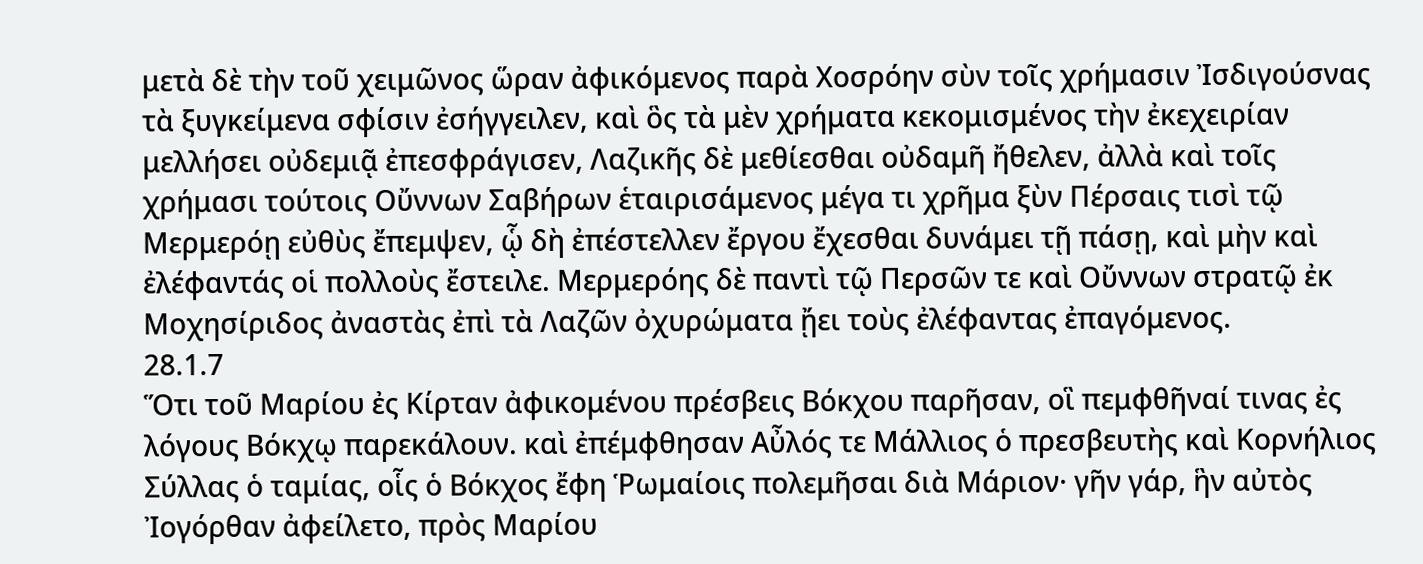μετὰ δὲ τὴν τοῦ χειμῶνος ὥραν ἀφικόμενος παρὰ Χοσρόην σὺν τοῖς χρήμασιν Ἰσδιγούσνας τὰ ξυγκείμενα σφίσιν ἐσήγγειλεν, καὶ ὃς τὰ μὲν χρήματα κεκομισμένος τὴν ἐκεχειρίαν μελλήσει οὐδεμιᾷ ἐπεσφράγισεν, Λαζικῆς δὲ μεθίεσθαι οὐδαμῆ ἤθελεν, ἀλλὰ καὶ τοῖς χρήμασι τούτοις Οὔννων Σαβήρων ἑταιρισάμενος μέγα τι χρῆμα ξὺν Πέρσαις τισὶ τῷ Μερμερόῃ εὐθὺς ἔπεμψεν, ᾧ δὴ ἐπέστελλεν ἔργου ἔχεσθαι δυνάμει τῇ πάσῃ, καὶ μὴν καὶ ἐλέφαντάς οἱ πολλοὺς ἔστειλε. Μερμερόης δὲ παντὶ τῷ Περσῶν τε καὶ Οὔννων στρατῷ ἐκ Μοχησίριδος ἀναστὰς ἐπὶ τὰ Λαζῶν ὀχυρώματα ᾔει τοὺς ἐλέφαντας ἐπαγόμενος.
28.1.7
Ὅτι τοῦ Μαρίου ἐς Κίρταν ἀφικομένου πρέσβεις Βόκχου παρῆσαν, οἳ πεμφθῆναί τινας ἐς λόγους Βόκχῳ παρεκάλουν. καὶ ἐπέμφθησαν Αὖλός τε Μάλλιος ὁ πρεσβευτὴς καὶ Κορνήλιος Σύλλας ὁ ταμίας, οἷς ὁ Βόκχος ἔφη Ῥωμαίοις πολεμῆσαι διὰ Μάριον· γῆν γάρ, ἣν αὐτὸς Ἰογόρθαν ἀφείλετο, πρὸς Μαρίου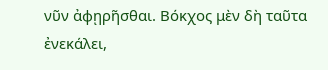νῦν ἀφῃρῆσθαι. Βόκχος μὲν δὴ ταῦτα ἐνεκάλει,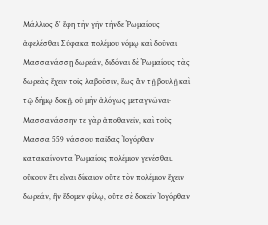Μάλλιος δ' ἔφη τὴν γῆν τήνδε Ῥωμαίους ἀφελέσθαι Σύφακα πολέμου νόμῳ καὶ δοῦναι Μασσανάσσῃ δωρεάν, διδόναι δὲ Ῥωμαίους τὰς δωρεὰς ἔχειν τοῖς λαβοῦσιν, ἕως ἂν τῇ βουλῇ καὶ τῷ δήμῳ δοκῇ. οὐ μὴν ἀλόγως μεταγνῶναι· Μασσανάσσην τε γὰρ ἀποθανεῖν, καὶ τοὺς Μασσα 559 νάσσου παῖδας Ἰογόρθαν κατακαίνοντα Ῥωμαίοις πολέμιον γενέσθαι. οὔκουν ἔτι εἶναι δίκαιον οὔτε τὸν πολέμιον ἔχειν δωρεάν, ἣν ἔδομεν φίλῳ, οὔτε σὲ δοκεῖν Ἰογόρθαν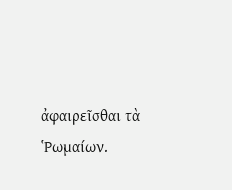ἀφαιρεῖσθαι τὰ Ῥωμαίων.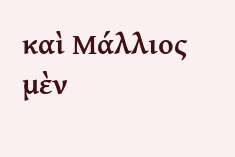καὶ Μάλλιος μὲν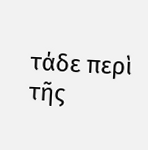τάδε περὶ τῆς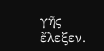γῆς ἔλεξεν.